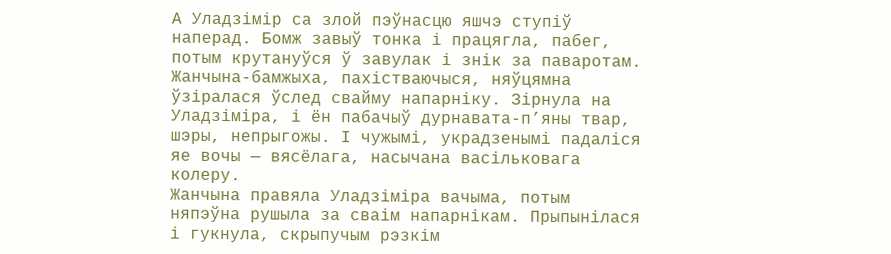А Уладзімір са злой пэўнасцю яшчэ ступіў наперад. Бомж завыў тонка і працягла, пабег, потым крутануўся ў завулак і знік за паваротам.
Жанчына-бамжыха, пахістваючыся, няўцямна ўзіралася ўслед свайму напарніку. Зірнула на Уладзіміра, і ён пабачыў дурнавата-п’яны твар, шэры, непрыгожы. І чужымі, украдзенымі падаліся яе вочы — вясёлага, насычана васільковага колеру.
Жанчына правяла Уладзіміра вачыма, потым няпэўна рушыла за сваім напарнікам. Прыпынілася і гукнула, скрыпучым рэзкім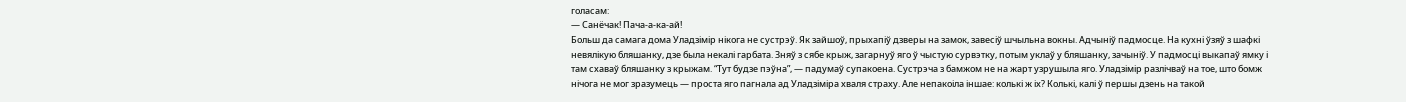голасам:
— Санёчак! Пача-а-ка-ай!
Больш да самага дома Уладзімір нікога не сустрэў. Як зайшоў, прыхапіў дзверы на замок, завесіў шчыльна вокны. Адчыніў падмосце. На кухні ўзяў з шафкі невялікую бляшанку, дзе была некалі гарбата. Зняў з сябе крыж, загарнуў яго ў чыстую сурвэтку, потым уклаў у бляшанку, зачыніў. У падмосці выкапаў ямку і там схаваў бляшанку з крыжам. “Тут будзе пэўна”, — падумаў супакоена. Сустрэча з бамжом не на жарт узрушыла яго. Уладзімір разлічваў на тое, што бомж нічога не мог зразумець — проста яго пагнала ад Уладзіміра хваля страху. Але непакоіла іншае: колькі ж іх? Колькі, калі ў першы дзень на такой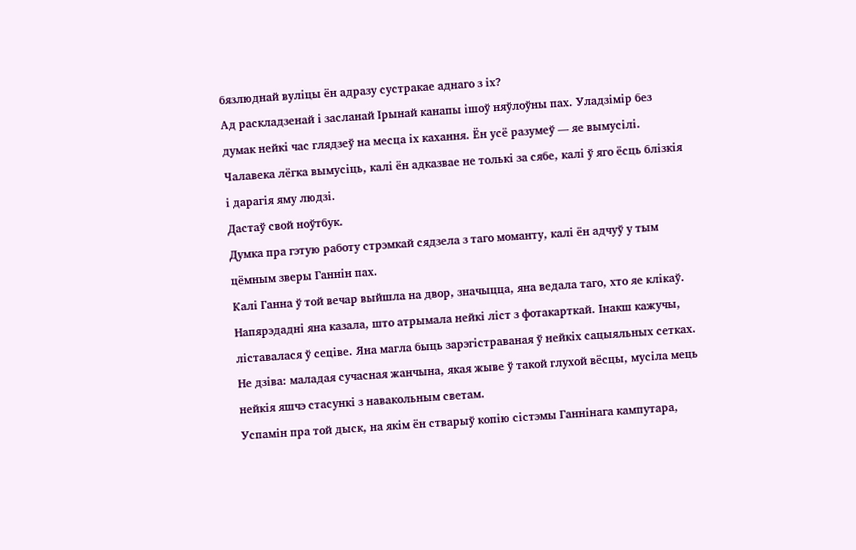бязлюднай вуліцы ён адразу сустракае аднаго з іх?
Ад раскладзенай і засланай Ірынай канапы ішоў няўлоўны пах. Уладзімір без думак нейкі час глядзеў на месца іх кахання. Ён усё разумеў — яе вымусілі. Чалавека лёгка вымусіць, калі ён адказвае не толькі за сябе, калі ў яго ёсць блізкія і дарагія яму людзі.
Дастаў свой ноўтбук.
Думка пра гэтую работу стрэмкай сядзела з таго моманту, калі ён адчуў у тым цёмным зверы Ганнін пах.
Калі Ганна ў той вечар выйшла на двор, значыцца, яна ведала таго, хто яе клікаў.
Напярэдадні яна казала, што атрымала нейкі ліст з фотакарткай. Інакш кажучы, ліставалася ў сеціве. Яна магла быць зарэгістраваная ў нейкіх сацыяльных сетках. Не дзіва: маладая сучасная жанчына, якая жыве ў такой глухой вёсцы, мусіла мець нейкія яшчэ стасункі з навакольным светам.
Успамін пра той дыск, на якім ён стварыў копію сістэмы Ганнінага кампутара,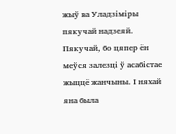жыў ва Уладзіміры пякучай надзеяй. Пякучай, бо цяпер ён меўся залезці ў асабістае жыццё жанчыны. І няхай яна была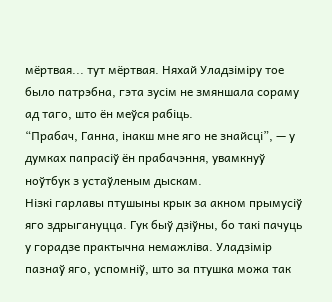мёртвая... тут мёртвая. Няхай Уладзіміру тое было патрэбна, гэта зусім не змяншала сораму ад таго, што ён меўся рабіць.
“Прабач, Ганна, інакш мне яго не знайсці”, — у думках папрасіў ён прабачэння, увамкнуў ноўтбук з устаўленым дыскам.
Нізкі гарлавы птушыны крык за акном прымусіў яго здрыгануцца. Гук быў дзіўны, бо такі пачуць у горадзе практычна немажліва. Уладзімір пазнаў яго, успомніў, што за птушка можа так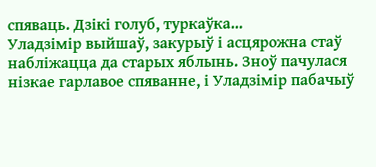спяваць. Дзікі голуб, туркаўка...
Уладзімір выйшаў, закурыў і асцярожна стаў набліжацца да старых яблынь. Зноў пачулася нізкае гарлавое спяванне, і Уладзімір пабачыў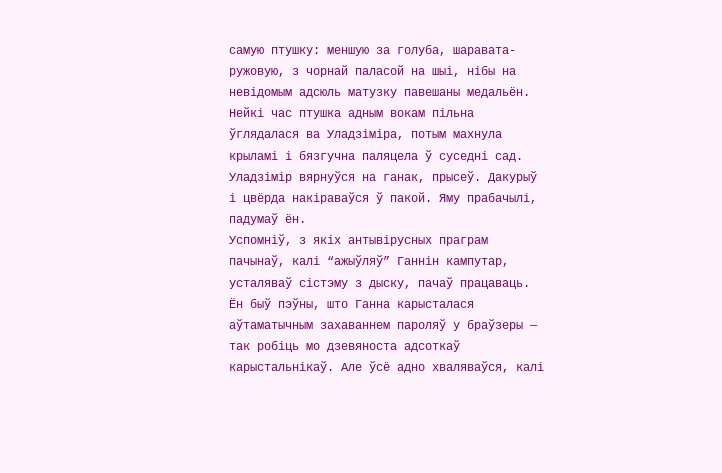самую птушку: меншую за голуба, шаравата-ружовую, з чорнай паласой на шыі, нібы на невідомым адсюль матузку павешаны медальён. Нейкі час птушка адным вокам пільна ўглядалася ва Уладзіміра, потым махнула крыламі і бязгучна паляцела ў суседні сад.
Уладзімір вярнуўся на ганак, прысеў. Дакурыў і цвёрда накіраваўся ў пакой. Яму прабачылі, падумаў ён.
Успомніў, з якіх антывірусных праграм пачынаў, калі “ажыўляў” Ганнін кампутар, усталяваў сістэму з дыску, пачаў працаваць. Ён быў пэўны, што Ганна карысталася аўтаматычным захаваннем пароляў у браўзеры — так робіць мо дзевяноста адсоткаў карыстальнікаў. Але ўсё адно хваляваўся, калі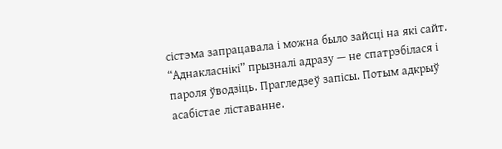сістэма запрацавала і можна было зайсці на які сайт. “Аднакласнікі” прызналі адразу — не спатрэбілася і пароля ўводзіць. Прагледзеў запісы. Потым адкрыў асабістае ліставанне.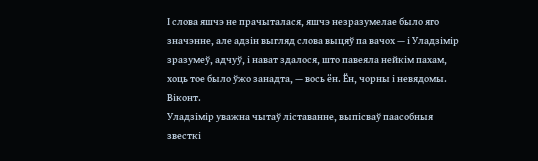І слова яшчэ не прачыталася, яшчэ незразумелае было яго значэнне, але адзін выгляд слова выцяў па вачох — і Уладзімір зразумеў, адчуў, і нават здалося, што павеяла нейкім пахам, хоць тое было ўжо занадта, — вось ён. Ён, чорны і невядомы.
Віконт.
Уладзімір уважна чытаў ліставанне, выпісваў паасобныя звесткі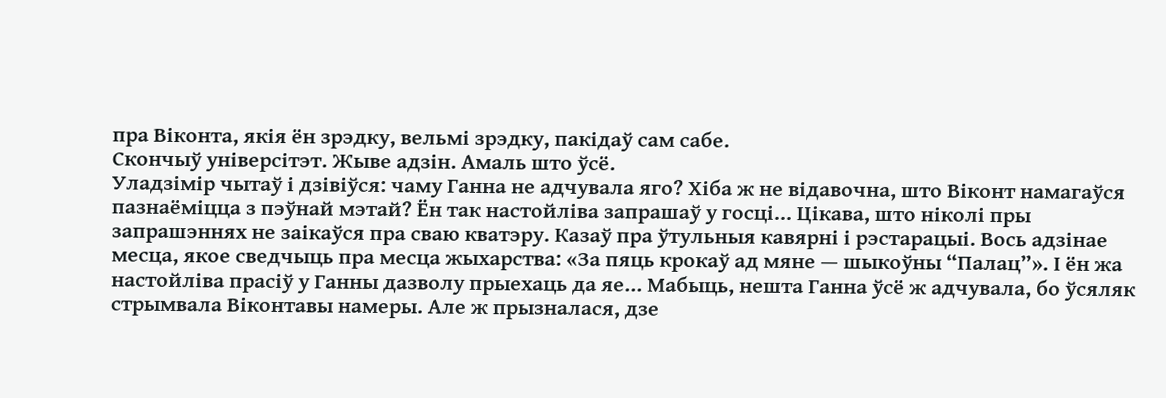пра Віконта, якія ён зрэдку, вельмі зрэдку, пакідаў сам сабе.
Скончыў універсітэт. Жыве адзін. Амаль што ўсё.
Уладзімір чытаў і дзівіўся: чаму Ганна не адчувала яго? Хіба ж не відавочна, што Віконт намагаўся пазнаёміцца з пэўнай мэтай? Ён так настойліва запрашаў у госці... Цікава, што ніколі пры запрашэннях не заікаўся пра сваю кватэру. Казаў пра ўтульныя кавярні і рэстарацыі. Вось адзінае месца, якое сведчыць пра месца жыхарства: «За пяць крокаў ад мяне — шыкоўны “Палац”». І ён жа настойліва прасіў у Ганны дазволу прыехаць да яе... Мабыць, нешта Ганна ўсё ж адчувала, бо ўсяляк стрымвала Віконтавы намеры. Але ж прызналася, дзе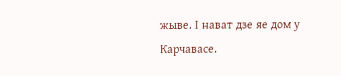жыве. І нават дзе яе дом у Карчавасе.